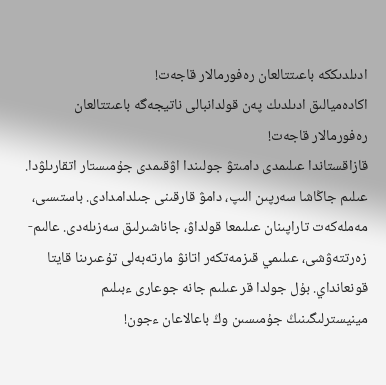ادىلدىككە باعىتتالعان رەفورمالار قاجەت!
اكادەميالىق ادىلدىك پەن قولدانبالى ناتيجەگە باعىتتالعان رەفورمالار قاجەت!
قازاقستاندا عىلىمدى دامىتۋ جولىندا اۋقىمدى جۇمىستار اتقارىلۋدا. عىلىم جاڭاشا سەرپىن الىپ، دامۋ قارقىنى جىلدامدادى. باستىسى، مەملەكەت تاراپىنان عىلىمعا قولداۋ، جاناشىرلىق سەزىلەدى. عالىم-زەرتتەۋشى، عىلىمي قىزمەتكەر اتانۋ مارتەبەلى تۇعىرىنا قايتا قونعانداي. بۇل جولدا قر عىلىم جانە جوعارى ءبىلىم مينيسترلىگىنىڭ جۇمىسىن وڭ باعالاعان ءجون!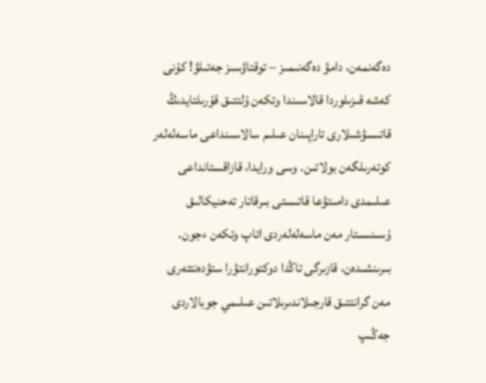دەگەنمەن، دامۋ دەگەنىمىز – توقتاۋسىز جەتىلۋ! كۇنى كەشە قىزىلوردا قالاسىندا وتكەن ۇلتتىق قۇرىلتايدىڭ قاتىسۋشىلارى تاراپىنان عىلىم سالاسىنداعى ماسەلەلەر كوتەرىلگەن بولاتىن. وسى ورايدا، قازاقستانداعى عىلىمدى دامىتۋعا قاتىستى بىرقاتار تەحنيكالىق ۇسىنىستار مەن ماسەلەلەردى اتاپ وتكەن ءجون.
بىرىنشىدەن، قازىرگى تاڭدا دوكتورانتۋرا ستۋدەنتتەرى مەن گرانتتىق قارجىلاندىرىلاتىن عىلىمي جوبالاردى جەڭىپ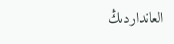العانداردىڭ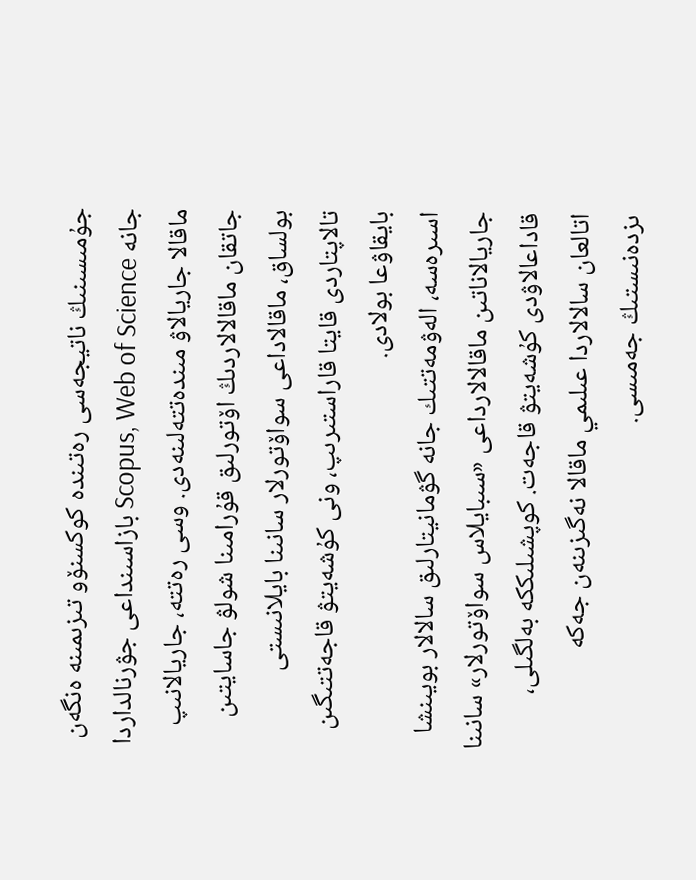جۇمىسىنىڭ ناتيجەسى رەتىندە كوكسنۆو تىزىمىنە ەنگەن جانە Scopus, Web of Science بازاسىنداعى جۋرنالداردا ماقالا جاريالاۋ مىندەتتەلىنەدى. وسى رەتتە، جاريالانىپ جاتقان ماقالالاردىڭ اۆتورلىق قۇرامىنا شولۋ جاسايتىن بولساق، ماقالاداعى سواۆتورلار سانىنا بايلانىستى تالاپتاردى قايتا قاراستىرىپ، ونى كۇشەيتۋ قاجەتتىگىن بايقاۋعا بولادى.
اسىرەسە، الەۋمەتتىك جانە گۋمانيتارلىق سالالار بويىنشا جاريالاناتىن ماقالالارداعى «سىبايلاس سواۆتورلار» سانىنا قاداعالاۋدى كۇشەيتۋ قاجەت. كوپشىلىككە بەلگىلى، اتالعان سالالاردا عىلىمي ماقالا نەگىزىنەن جەكە ىزدەنىستىڭ جەمىسى.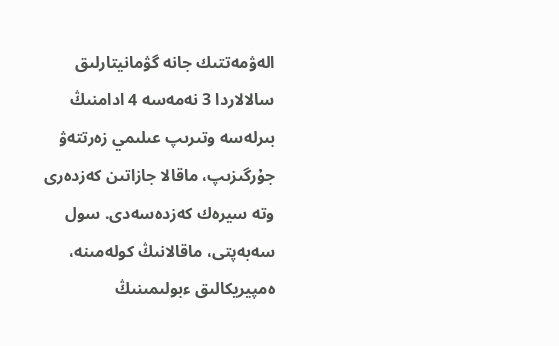الەۋمەتتىك جانە گۋمانيتارلىق سالالاردا 3 نەمەسە 4 ادامنىڭ بىرلەسە وتىرىپ عىلىمي زەرتتەۋ جۇرگىزىپ، ماقالا جازاتىن كەزدەرى وتە سيرەك كەزدەسەدى. سول سەبەپتى، ماقالانىڭ كولەمىنە، ەمپيريكالىق ءبولىمىنىڭ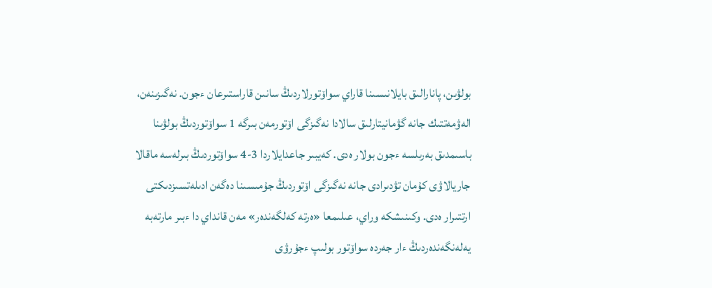بولۋىن، پانارالىق بايلانىسىنا قاراي سواۆتورلاردىڭ سانىن قاراستىرعان ءجون. نەگىزىنەن، الەۋمەتتىك جانە گۋمانيتارلىق سالادا نەگىزگى اۆتورمەن بىرگە 1 سواۆتوردىڭ بولۋىنا باسىمدىق بەرىلسە ءجون بولار ەدى. كەيبىر جاعدايلاردا 3-4 سواۆتوردىڭ بىرلەسە ماقالا جاريالاۋى كۇمان تۋدىرادى جانە نەگىزگى اۆتوردىڭ جۇمىسىنا دەگەن ادىلەتسىزدىكتى ارتتىرار ەدى. وكىنىشكە وراي، عىلىمعا «ەرتە كەلگەندەر» مەن قانداي دا ءبىر مارتەبە يەلەنگەندەردىڭ ءار جەردە سواۆتور بولىپ ءجۇرۋى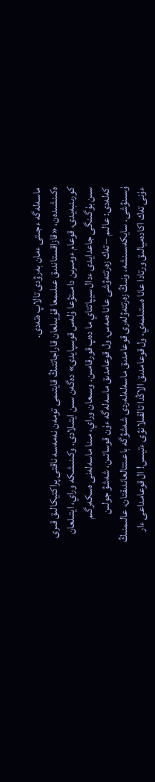ماسەلەگە ءجىتى ءمان بەرۋدى تالاپ ەتەدى.
ەكىنشىدەن، «قازاقستاندىق عىلىمعا قۇيىلعان قاراجاتتىڭ قايتىمى تومەن نەمەسە ناقتى پراكتيكالىق قىرى كورىنبەيدى، قوعام ءومىرىن دامىتۋعا ۇلەس قوسپايدى» دەگەن سىن ايتىلادى. وكىنىشكە وراي، ايتىلعان سىن بۇگىنگى جاعدايدى ءدال سيپاتتاي ما دەپ قورقامىن. وسىعان وراي، مىنا ماسەلەنى ەسكەرگىم كەلەدى: عالىم – تەك زەرتتەۋشى عانا ەمەس، ول قوعامدىق ماسەلەگە ءۇن قوساتىن، شەشۋ جولىن ۇسىنۋشى. سايكەسىنشە، ونىڭ زەرتتەۋلەرى قوعامدىق ماسەلەلەردى شەشۋگە باعىتتالعاندىقتان، عالىمنىڭ ءۇنى تەك اكادەميالىق ورتادا عانا ەستىلمەي، ول قوعامدىق الاڭدا تالقىلانۋى ءتيىس! ال قوعامداعى ءار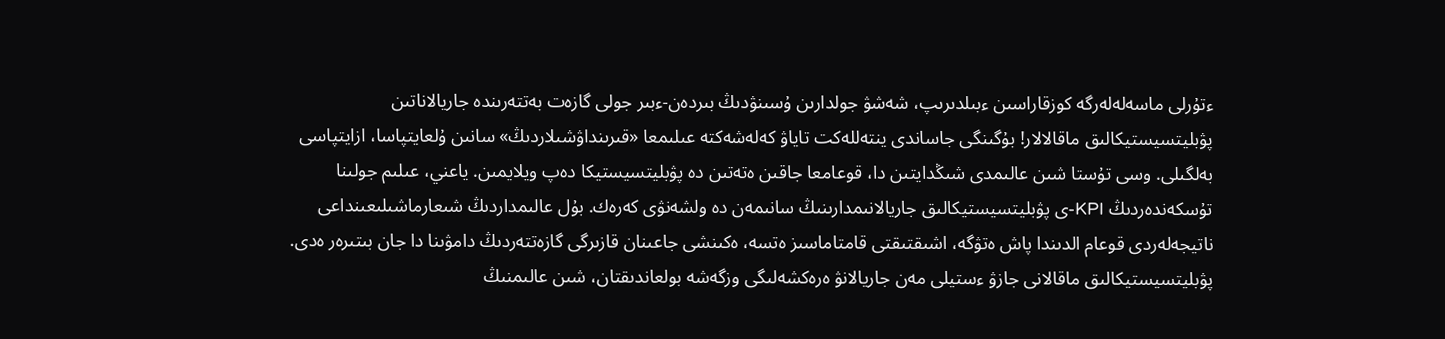ءتۇرلى ماسەلەلەرگە كوزقاراسىن ءبىلدىرىپ، شەشۋ جولدارىن ۇسىنۋدىڭ بىردەن-ءبىر جولى گازەت بەتتەرىندە جاريالاناتىن پۋبليتسيستيكالىق ماقالالار! بۇگىنگى جاساندى ينتەللەكت تاياۋ كەلەشەكتە عىلىمعا «قىرىنداۋشىلاردىڭ» سانىن ۇلعايتپاسا، ازايتپاسى بەلگىلى. وسى تۇستا شىن عالىمدى شىڭدايتىن دا، قوعامعا جاقىن ەتەتىن دە پۋبليتسيستيكا دەپ ويلايمىن. ياعني، عىلىم جولىنا تۇسكەندەردىڭ KPI-ى پۋبليتسيستيكالىق جاريالانىمدارىنىڭ سانىمەن دە ولشەنۋى كەرەك. بۇل عالىمداردىڭ شىعارماشىلىعىنداعى ناتيجەلەردى قوعام الدىندا پاش ەتۋگە، اشىقتىقتى قامتاماسىز ەتسە، ەكىنشى جاعىنان قازىرگى گازەتتەردىڭ دامۋىنا دا جان بىتىرەر ەدى.
پۋبليتسيستيكالىق ماقالانى جازۋ ءستيلى مەن جاريالانۋ ەرەكشەلىگى وزگەشە بولعاندىقتان، شىن عالىمنىڭ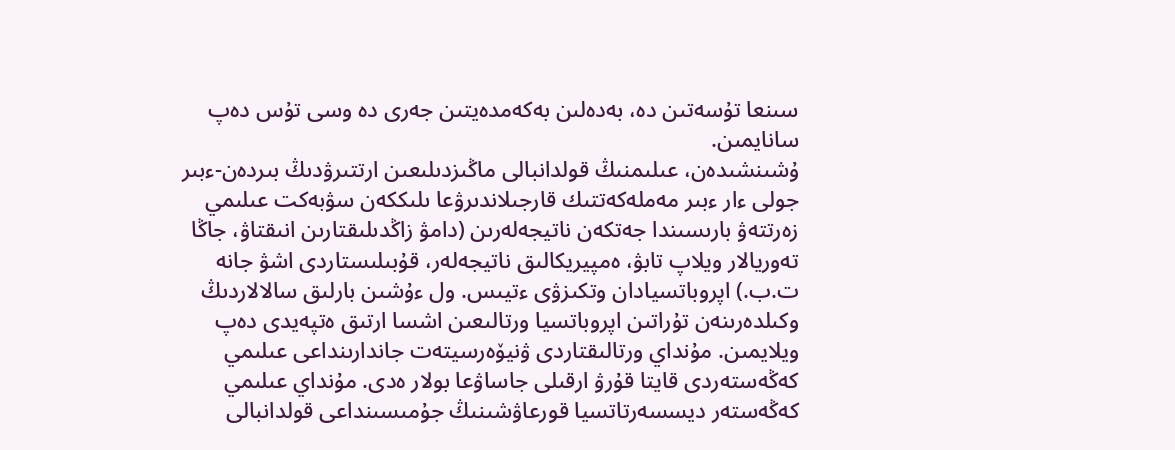سىنعا تۇسەتىن دە، بەدەلىن بەكەمدەيتىن جەرى دە وسى تۇس دەپ سانايمىن.
ۇشىنشىدەن، عىلىمنىڭ قولدانبالى ماڭىزدىلىعىن ارتتىرۋدىڭ بىردەن-ءبىر جولى ءار ءبىر مەملەكەتتىك قارجىلاندىرۋعا ىلىككەن سۋبەكت عىلىمي زەرتتەۋ بارىسىندا جەتكەن ناتيجەلەرىن (دامۋ زاڭدىلىقتارىن انىقتاۋ، جاڭا تەوريالار ويلاپ تابۋ، ەمپيريكالىق ناتيجەلەر، قۇبىلىستاردى اشۋ جانە ت.ب.) اپروباتسيادان وتكىزۋى ءتيىس. ول ءۇشىن بارلىق سالالاردىڭ وكىلدەرىنەن تۇراتىن اپروباتسيا ورتالىعىن اشسا ارتىق ەتپەيدى دەپ ويلايمىن. مۇنداي ورتالىقتاردى ۋنيۆەرسيتەت جاندارىنداعى عىلىمي كەڭەستەردى قايتا قۇرۋ ارقىلى جاساۋعا بولار ەدى. مۇنداي عىلىمي كەڭەستەر ديسسەرتاتسيا قورعاۋشىنىڭ جۇمىسىنداعى قولدانبالى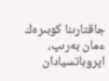جاقتارىنا كوبىرەك ءمان بەرىپ، اپروباتسيادان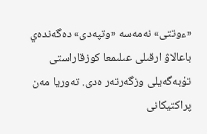«ءوتتى» نەمەسە «وتپەدى» دەگەندەي باعالاۋ ارقىلى عىلىمعا كوزقاراستى تۇبەگەيلى وزگەرتەر ەدى. تەوريا مەن پراكتيكانى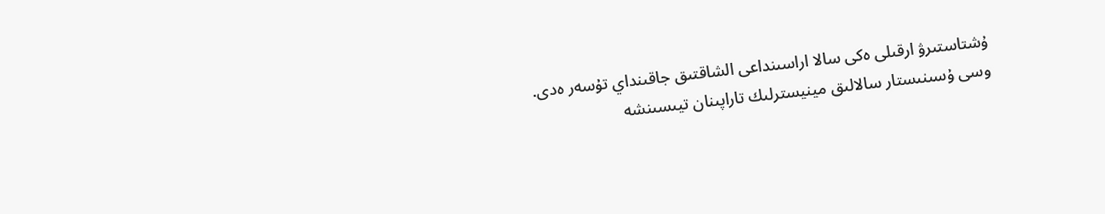ۇشتاستىرۋ ارقىلى ەكى سالا اراسىنداعى الشاقتىق جاقىنداي تۇسەر ەدى.
وسى ۇسىنىستار سالالىق مينيسترلىك تاراپىنان تيىسىنشە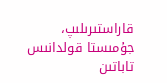قاراستىرىلىپ، جۇمىستا قولدانىس تاباتىن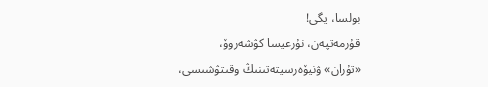بولسا، يگى!
قۇرمەتپەن، نۇرعيسا كۋشەروۆ،
«تۇران» ۋنيۆەرسيتەتىنىڭ وقىتۋشىسى،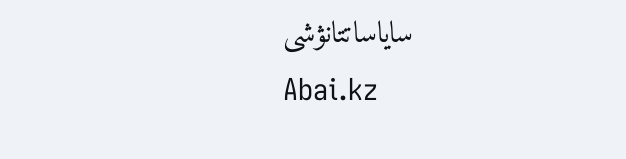ساياساتتانۋشى
Abai.kz